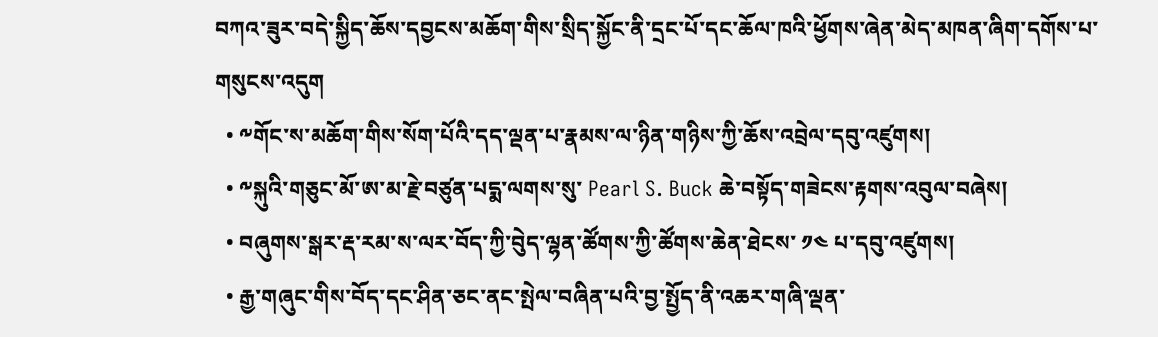བཀའ་ཟུར་བདེ་སྐྱིད་ཆོས་དབྱངས་མཆོག་གིས་སྲིད་སྐྱོང་ནི་དྲང་པོ་དང་ཆོལ་ཁའི་ཕྱོགས་ཞེན་མེད་མཁན་ཞིག་དགོས་པ་གསུངས་འདུག
  • ༸གོང་ས་མཆོག་གིས་སོག་པོའི་དད་ལྡན་པ་རྣམས་ལ་ཉིན་གཉིས་ཀྱི་ཆོས་འབྲེལ་དབུ་འཛུགས།
  • ༸སྐུའི་གཅུང་མོ་ཨ་མ་རྗེ་བཙུན་པདྨ་ལགས་སུ་ Pearl S. Buck ཆེ་བསྟོད་གཟེངས་རྟགས་འབུལ་བཞེས།
  • བཞུགས་སྒར་རྡ་རམ་ས་ལར་བོད་ཀྱི་བེུད་ལྷན་ཚོགས་ཀྱི་ཚོགས་ཆེན་ཐེངས་ ༡༤ པ་དབུ་འཛུགས།
  • རྒྱ་གཞུང་གིས་བོད་དང་ཤིན་ཅང་ནང་སྤེལ་བཞིན་པའི་བྱ་སྤྱོད་ནི་འཆར་གཞི་ལྡན་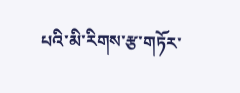པའི་མི་རིགས་རྩ་གཏོར་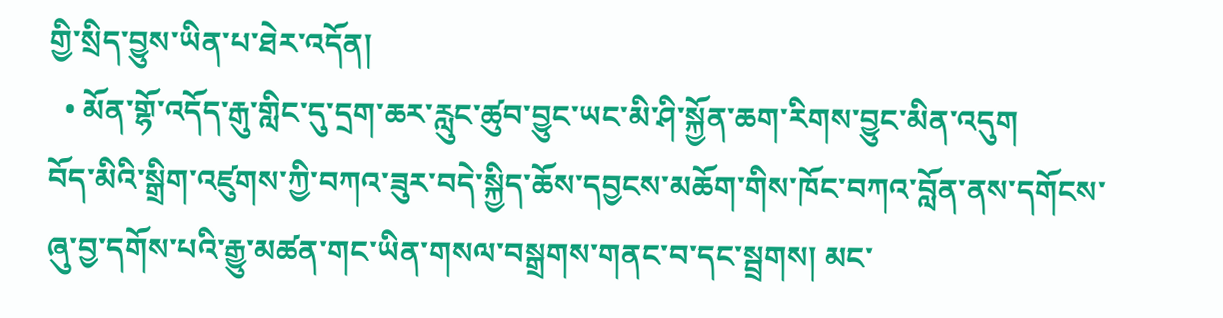གྱི་སྲིད་བྱུས་ཡིན་པ་ཐེར་འདོན།
  • མོན་གྷོ་འདོད་རྒུ་གླིང་དུ་དྲག་ཆར་རླུང་ཚུབ་བྱུང་ཡང་མི་ཤི་སྐྱོན་ཆག་རིགས་བྱུང་མིན་འདུག
བོད་མིའི་སྒྲིག་འཛུགས་ཀྱི་བཀའ་ཟུར་བདེ་སྐྱིད་ཆོས་དབྱངས་མཆོག་གིས་ཁོང་བཀའ་བློན་ནས་དགོངས་ཞུ་བྱ་དགོས་པའི་རྒྱུ་མཚན་གང་ཡིན་གསལ་བསྒྲགས་གནང་བ་དང་སྦྲགས། མང་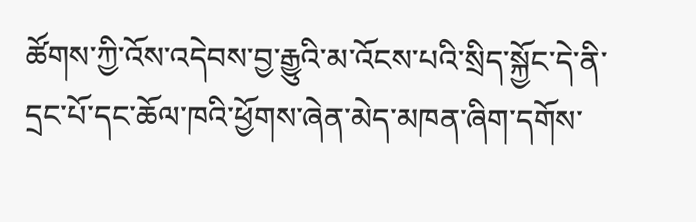ཚོགས་ཀྱི་འོས་འདེབས་བྱ་རྒྱུའི་མ་འོངས་པའི་སྲིད་སྐྱོང་དེ་ནི་དྲང་པོ་དང་ཆོལ་ཁའི་ཕྱོགས་ཞེན་མེད་མཁན་ཞིག་དགོས་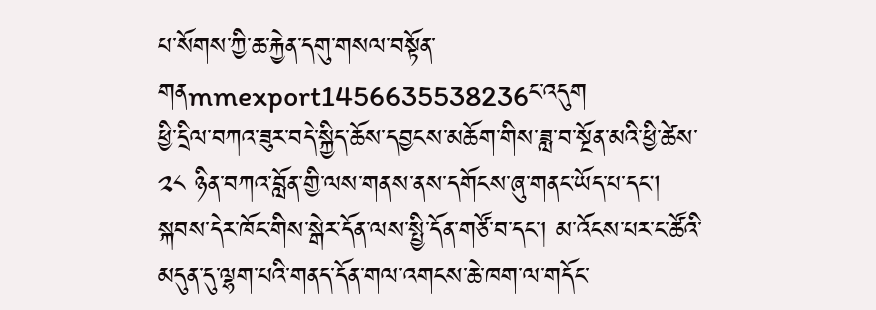པ་སོགས་ཀྱི་ཆ་རྐྱེན་དགུ་གསལ་བསྟོན་གནmmexport1456635538236ང་འདུག
ཕྱི་དྲིལ་བཀའ་ཟུར་བདེ་སྐྱིད་ཆོས་དབྱངས་མཆོག་གིས་ཟླ་བ་སྔོན་མའི་ཕྱི་ཚེས་ ༢༨ ཉིན་བཀའ་བློན་གྱི་ལས་གནས་ནས་དགོངས་ཞུ་གནང་ཡོད་པ་དང།  སྐབས་དེར་ཁོང་གིས་སྒེར་དོན་ལས་སྤྱི་དོན་གཙོ་བ་དང་། མ་འོངས་པར་ང་ཚོའི་མདུན་དུ་ལྷག་པའི་གནད་དོན་གལ་འགངས་ཆེ་ཁག་ལ་གདོང་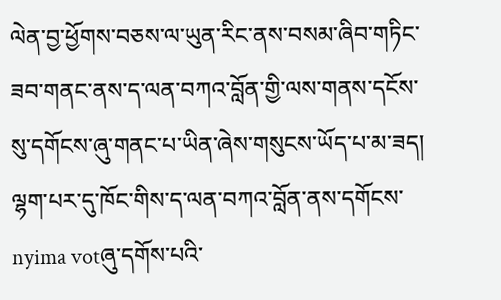ལེན་བྱ་ཕྱོགས་བཅས་ལ་ཡུན་རིང་ནས་བསམ་ཞིབ་གཏིང་ཟབ་གནང་ནས་ད་ལན་བཀའ་བློན་གྱི་ལས་གནས་དངོས་སུ་དགོངས་ཞུ་གནང་པ་ཡིན་ཞེས་གསུངས་ཡོད་པ་མ་ཟད། ལྷག་པར་དུ་ཁོང་གིས་ད་ལན་བཀའ་བློན་ནས་དགོངས་nyima votཞུ་དགོས་པའི་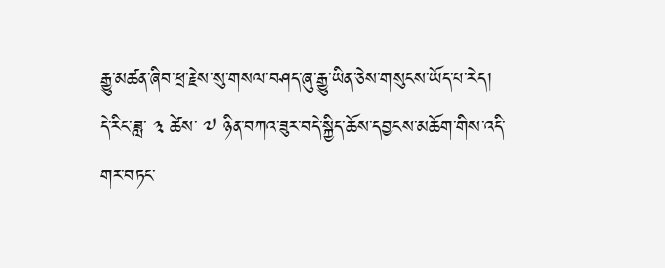རྒྱུ་མཚན་ཞིབ་ཕྲ་རྗེས་སུ་གསལ་བཤད་ཞུ་རྒྱུ་ཡིན་ཅེས་གསུངས་ཡོད་པ་རེད།
དེ་རིང་ཟླ་ ༣ ཚེས་ ༧ ཉིན་བཀའ་ཟུར་བདེ་སྐྱིད་ཆོས་དབྱངས་མཆོག་གིས་འདི་གར་བཏང་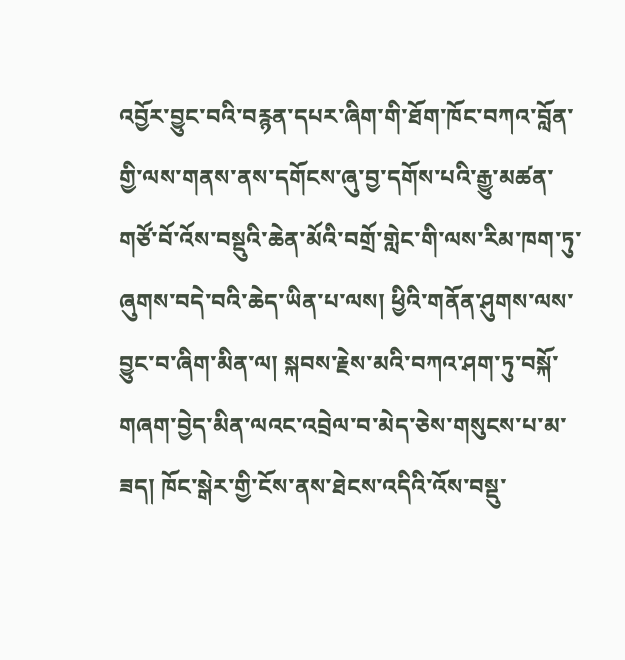འབྱོར་བྱུང་བའི་བརྙན་དཔར་ཞིག་གི་ཐོག་ཁོང་བཀའ་བློན་གྱི་ལས་གནས་ནས་དགོངས་ཞུ་བྱ་དགོས་པའི་རྒྱུ་མཚན་གཙོ་བོ་འོས་བསྡུའི་ཆེན་མོའི་བགྲོ་གླེང་གི་ལས་རིམ་ཁག་ཏུ་ཞུགས་བདེ་བའི་ཆེད་ཡིན་པ་ལས། ཕྱིའི་གནོན་ཤུགས་ལས་བྱུང་བ་ཞིག་མིན་ལ། སྐབས་རྗེས་མའི་བཀའ་ཤག་ཏུ་བསྐོ་གཞག་བྱེད་མིན་ལའང་འབྲེལ་བ་མེད་ཅེས་གསུངས་པ་མ་ཟད། ཁོང་སྒེར་གྱི་ངོས་ནས་ཐེངས་འདིའི་འོས་བསྡུ་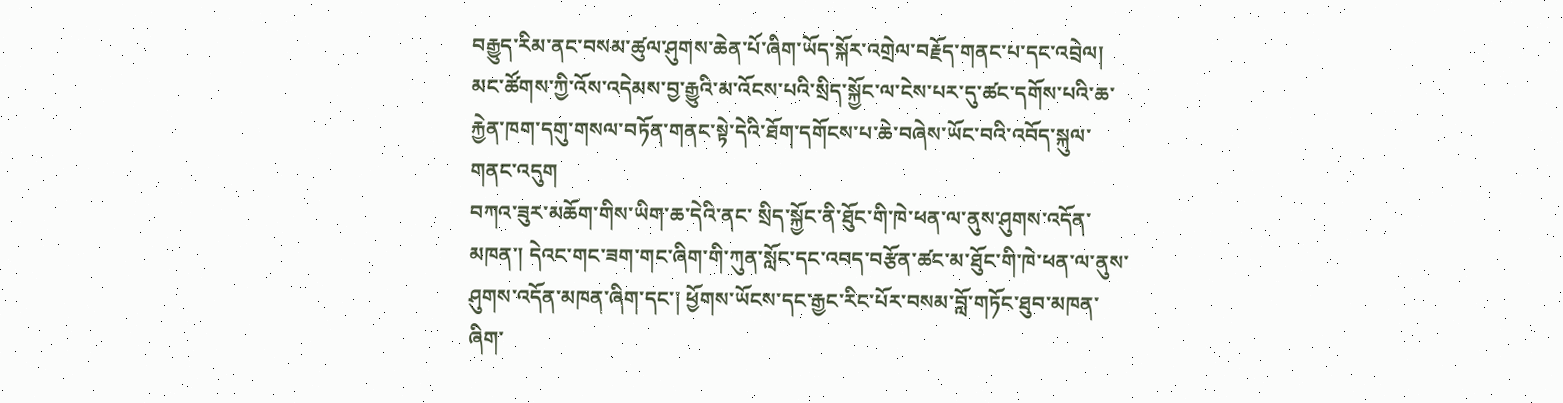བརྒྱུད་རིམ་ནང་བསམ་ཚུལ་ཤུགས་ཆེན་པོ་ཞིག་ཡོད་སྐོར་འགྲེལ་བརྗོད་གནང་པ་དང་འབྲེལ། མང་ཚོགས་ཀྱི་འོས་འདེམས་བྱ་རྒྱུའི་མ་འོངས་པའི་སྲིད་སྐྱོང་ལ་ངེས་པར་དུ་ཚང་དགོས་པའི་ཆ་རྐྱེན་ཁག་དགུ་གསལ་བཏོན་གནང་སྟེ་དེའི་ཐོག་དགོངས་པ་ཆེ་བཞེས་ཡོང་བའི་འབོད་སྐུལ་གནང་འདུག
བཀའ་ཟུར་མཆོག་གིས་ཡིག་ཆ་དེའི་ནང་ སྲིད་སྐྱོང་ནི་ཐོུང་གི་ཁེ་ཕན་ལ་ནུས་ཤུགས་འདོན་མཁན་། དེའང་གང་ཟག་གང་ཞིག་གི་ཀུན་སློང་དང་འབད་བརྩོན་ཚང་མ་ཐོུང་གི་ཁེ་ཕན་ལ་ནུས་ཤུགས་འདོན་མཁན་ཞིག་དང་། ཕྱོགས་ཡོངས་དང་རྒྱང་རིང་པོར་བསམ་བློ་གཏོང་ཐུབ་མཁན་ཞིག་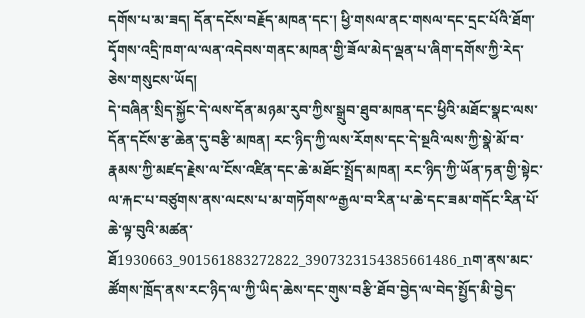དགོས་པ་མ་ཟད། དོན་དངོས་བརྗོད་མཁན་དང་། ཕྱི་གསལ་ནང་གསལ་དང་དྲང་པོའི་ཐོག་དྭོགས་འདྲི་ཁག་ལ་ལན་འདེབས་གནང་མཁན་གྱི་ཟོལ་མེད་ལྡན་པ་ཞིག་དགོས་ཀྱི་རེད་ཅེས་གསུངས་ཡོད།
དེ་བཞིན་སྲིད་སྐྱོང་དེ་ལས་དོན་མཉམ་རུབ་ཀྱིས་སྒྲུབ་ཐུབ་མཁན་དང་ཕྱིའི་མཐོང་སྣང་ལས་དོན་དངོས་རྩ་ཆེན་དུ་བརྩི་མཁན། རང་ཉིད་ཀྱི་ལས་རོགས་དང་དེ་སྔའི་ལས་ཀྱི་སྣེ་མོ་བ་རྣམས་ཀྱི་མཛད་རྗེས་ལ་ངོས་འཛིན་དང་ཆེ་མཐོང་སྤྲོད་མཁན། རང་ཉིད་ཀྱི་ཡོན་ཏན་གྱི་སྟེང་ལ་རྐང་པ་བཙུགས་ནས་ལངས་པ་མ་གཏོགས་༸རྒྱལ་བ་རིན་པ་ཆེ་དང་ཟམ་གདོང་རིན་པོ་ཆེ་ལྟ་བུའི་མཚན་ཐོ1930663_901561883272822_3907323154385661486_nག་ནས་མང་ཚོགས་ཁྲོད་ནས་རང་ཉིད་ལ་ཀྱི་ཡིད་ཆེས་དང་གུས་བརྩི་ཐོབ་བྱེད་ལ་བེད་སྤྱོད་མི་བྱེད་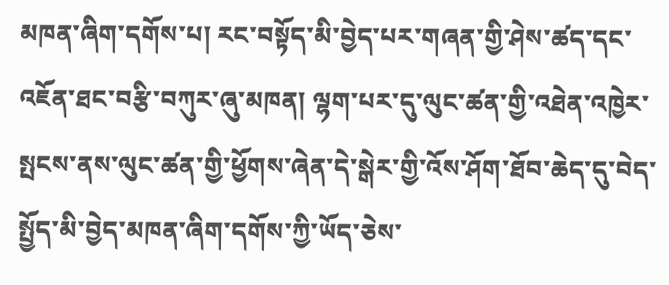མཁན་ཞིག་དགོས་པ། རང་བསྟོད་མི་བྱེད་པར་གཞན་གྱི་ཤེས་ཚད་དང་འཇོན་ཐང་བརྩི་བཀུར་ཞུ་མཁན། ལྷག་པར་དུ་ལུང་ཚན་གྱི་འཐེན་འཁྱེར་སྤངས་ནས་ལུང་ཚན་གྱི་ཕྱོགས་ཞེན་དེ་སྒེར་གྱི་འོས་ཤོག་ཐོབ་ཆེད་དུ་བེད་སྤྱོད་མི་བྱེད་མཁན་ཞིག་དགོས་ཀྱི་ཡོད་ཅེས་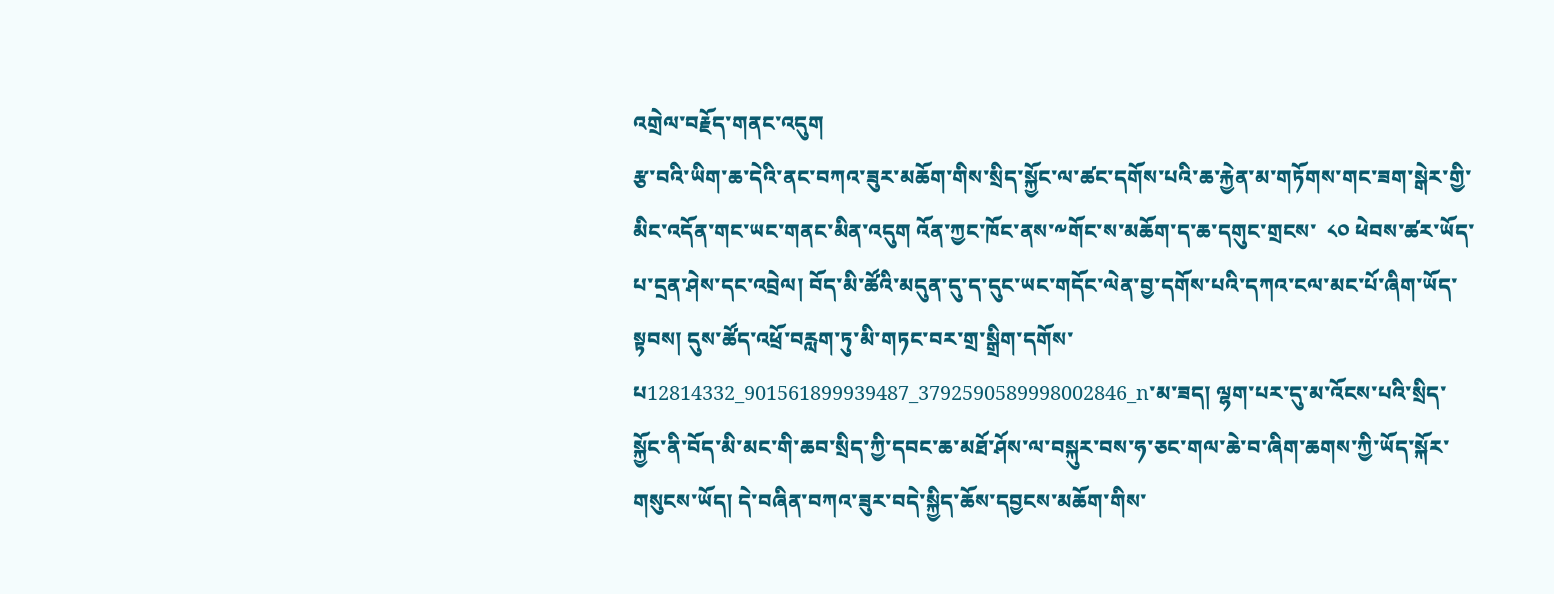འགྲེལ་བརྗོད་གནང་འདུག
རྩ་བའི་ཡིག་ཆ་དེའི་ནང་བཀའ་ཟུར་མཆོག་གིས་སྲིད་སྐྱོང་ལ་ཚང་དགོས་པའི་ཆ་རྐྱེན་མ་གཏོགས་གང་ཟག་སྒེར་གྱི་མིང་འདོན་གང་ཡང་གནང་མིན་འདུག འོན་ཀྱང་ཁོང་ནས་༸གོང་ས་མཆོག་ད་ཆ་དགུང་གྲངས་  ༨༠ ཕེབས་ཚར་ཡོད་པ་དྲན་ཤེས་དང་འབྲེལ། བོད་མི་ཚོའི་མདུན་དུ་ད་དུང་ཡང་གདོང་ལེན་བྱ་དགོས་པའི་དཀའ་ངལ་མང་པོ་ཞིག་ཡོད་སྟབས། དུས་ཚོད་འཕྲོ་བརླག་ཏུ་མི་གཏང་བར་གྲ་སྒྲིག་དགོས་པ12814332_901561899939487_3792590589998002846_n་མ་ཟད། ལྷག་པར་དུ་མ་འོངས་པའི་སྲིད་སྐྱོང་ནི་བོད་མི་མང་གི་ཆབ་སྲིད་ཀྱི་དབང་ཆ་མཐོ་ཤོས་ལ་བསྐུར་བས་ཧ་ཅང་གལ་ཆེ་བ་ཞིག་ཆགས་ཀྱི་ཡོད་སྐོར་གསུངས་ཡོད། དེ་བཞིན་བཀའ་ཟུར་བདེ་སྐྱིད་ཆོས་དབྱངས་མཆོག་གིས་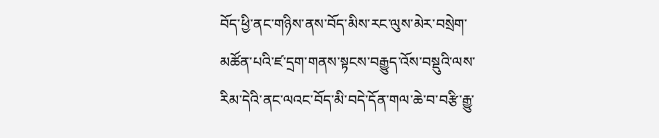བོད་ཕྱི་ནང་གཉིས་ནས་བོད་མིས་རང་ལུས་མེར་བསྲེག་མཚོན་པའི་ཛ་དྲག་གནས་སྟངས་བརྒྱུད་འོས་བསྡུའི་ལས་རིམ་དེའི་ནང་ལའང་བོད་མི་བདེ་དོན་གལ་ཆེ་བ་བརྩི་རྒྱུ་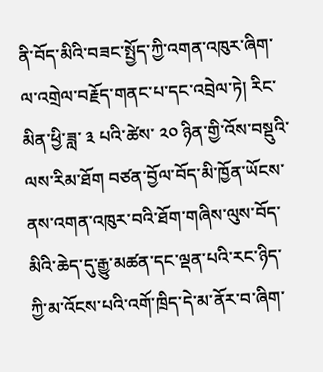ནི་བོད་མིའི་བཟང་སྤྱོད་ཀྱི་འགན་འཁུར་ཞིག་ལ་འགྲེལ་བརྗོད་གནང་པ་དང་འབྲེལ་ཏེ། རིང་མིན་ཕྱི་ཟླ་ ༣ པའི་ཚེས་ ༢༠ ཉིན་གྱི་འོས་བསྡུའི་ལས་རིམ་ཐོག བཙན་བྱོལ་བོད་མི་ཁྱོན་ཡོངས་ནས་འགན་འཁུར་བའི་ཐོག་གཞིས་ལུས་བོད་མིའི་ཆེད་དུ་རྒྱུ་མཚན་དང་ལྡན་པའི་རང་ཉིད་ཀྱི་མ་འོངས་པའི་འགོ་ཁྲིད་དེ་མ་ནོར་བ་ཞིག་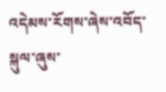འདེམས་རོགས་ཞེས་འབོད་སྐུལ་ཞུས་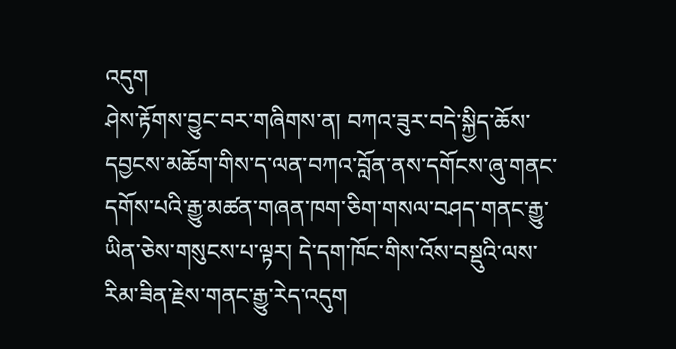འདུག
ཤེས་རྟོགས་བྱུང་བར་གཞིགས་ན། བཀའ་ཟུར་བདེ་སྐྱིད་ཆོས་དབྱངས་མཆོག་གིས་ད་ལན་བཀའ་བློན་ནས་དགོངས་ཞུ་གནང་དགོས་པའི་རྒྱུ་མཚན་གཞན་ཁག་ཅིག་གསལ་བཤད་གནང་རྒྱུ་ཡིན་ཅེས་གསུངས་པ་ལྟར། དེ་དག་ཁོང་གིས་འོས་བསྡུའི་ལས་རིམ་ཟིན་རྗེས་གནང་རྒྱུ་རེད་འདུག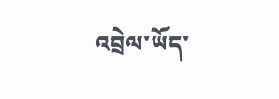འབྲེལ་ཡོད་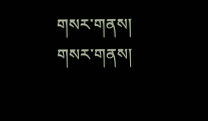གསར་གནས།
གསར་གནས།